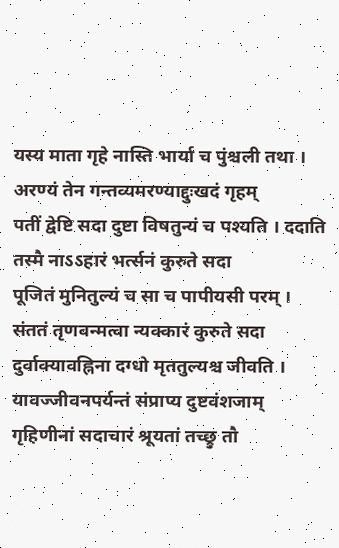यस्य माता गृहे नास्ति भार्या च पुंश्चली तथा । अरण्यं तेन गन्तव्यमरण्याद्दुःखदं गृहम्
पतीं द्वेष्टि सदा दुष्टा विषतुन्यं च पश्यति । ददाति तस्मै नाऽऽहारं भर्त्सनं कुरुते सदा
पूजितं मुनितुल्यं च सा च पापीयसी परम् । संततं तृणवन्मत्वा न्यक्कारं कुरुते सदा
दुर्वाक्यावह्निना दग्धो मृततुल्यश्च जीवति । यावज्जीवनपर्यन्तं संप्राप्य दुष्टवंशजाम्
गृहिणीनां सदाचारं श्रूयतां तच्छ्रु तौ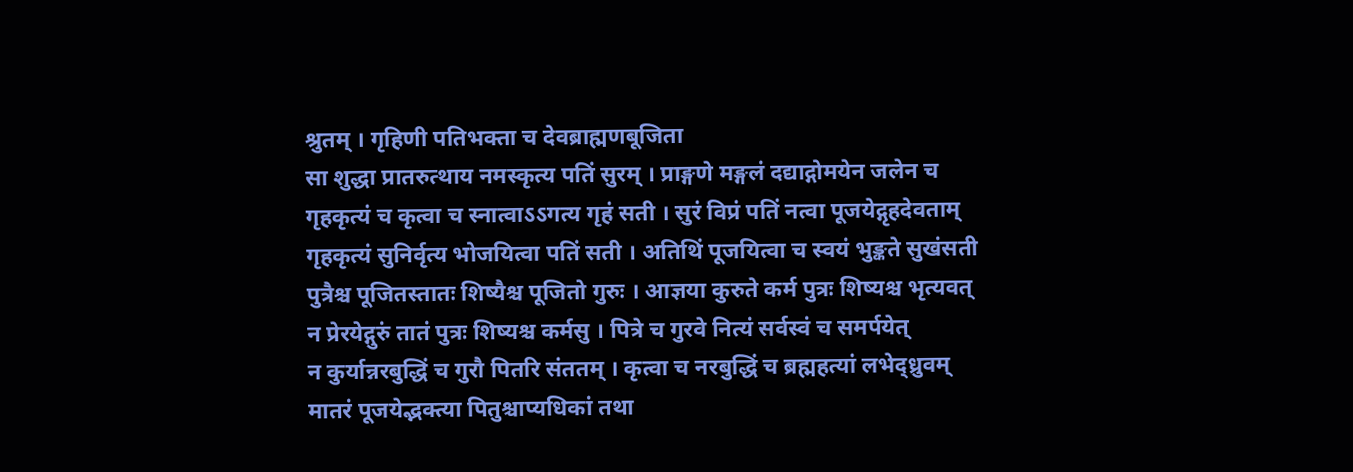श्रुतम् । गृहिणी पतिभक्ता च देवब्राह्मणबूजिता
सा शुद्धा प्रातरुत्थाय नमस्कृत्य पतिं सुरम् । प्राङ्गणे मङ्गलं दद्याद्गोमयेन जलेन च
गृहकृत्यं च कृत्वा च स्नात्वाऽऽगत्य गृहं सती । सुरं विप्रं पतिं नत्वा पूजयेद्गृहदेवताम्
गृहकृत्यं सुनिर्वृत्य भोजयित्वा पतिं सती । अतिथिं पूजयित्वा च स्वयं भुङ्कते सुखंसती
पुत्रैश्च पूजितस्तातः शिष्यैश्च पूजितो गुरुः । आज्ञया कुरुते कर्म पुत्रः शिष्यश्च भृत्यवत्
न प्रेरयेद्गुरुं तातं पुत्रः शिष्यश्च कर्मसु । पित्रे च गुरवे नित्यं सर्वस्वं च समर्पयेत्
न कुर्यान्नरबुद्धिं च गुरौ पितरि संततम् । कृत्वा च नरबुद्धिं च ब्रह्महत्यां लभेद्ध्रुवम्
मातरं पूजयेद्भक्त्या पितुश्चाप्यधिकां तथा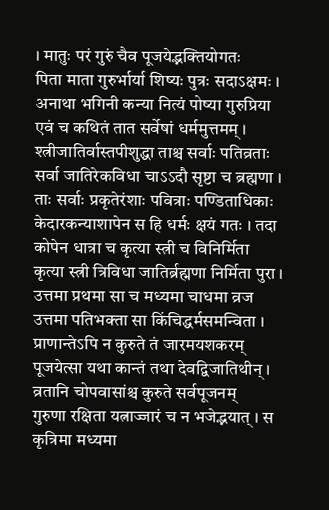। मातुः परं गुरुं चैव पूजयेद्भक्तियोगतः
पिता माता गुरुर्भार्या शिष्यः पुत्रः सदाऽक्षमः । अनाथा भगिनी कन्या नित्यं पोष्या गुरुप्रिया
एवं च कथितं तात सर्वेषां धर्ममुत्तमम् । श्त्रीजातिर्वास्तपीशुद्धा ताश्च सर्वाः पतिव्रताः
सर्वा जातिरेकविधा चाऽऽदौ सृष्टा च ब्रह्मणा । ताः सर्वाः प्रकृतेरंशाः पवित्राः पण्डिताधिकाः
केदारकन्याशापेन स हि धर्मः क्षयं गतः । तदा कोपेन धात्रा च कृत्या स्त्री च विनिर्मिता
कृत्या स्त्री त्रिविधा जातिर्ब्रह्मणा निर्मिता पुरा । उत्तमा प्रथमा सा च मध्यमा चाधमा व्रज
उत्तमा पतिभक्ता सा किंचिद्धर्मसमन्विता । प्राणान्तेऽपि न कुरुते तं जारमयशकरम्
पूजयेत्सा यथा कान्तं तथा देवद्विजातिथीन् । व्रतानि चोपवासांश्च कुरुते सर्वपूजनम्
गुरुणा रक्षिता यत्नाज्जारं च न भजेद्भयात् । स कृत्रिमा मध्यमा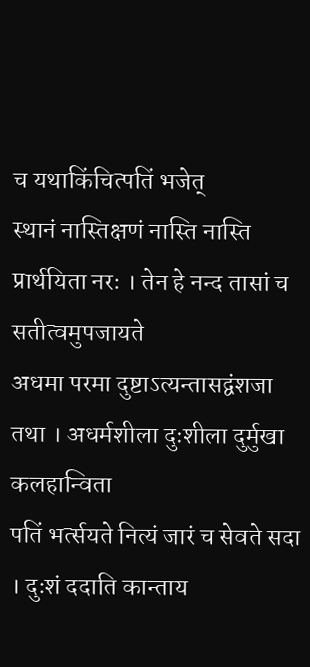च यथाकिंचित्पतिं भजेत्
स्थानं नास्तिक्षणं नास्ति नास्ति प्रार्थयिता नरः । तेन हे नन्द तासां च सतीत्वमुपजायते
अधमा परमा दुष्टाऽत्यन्तासद्वंशजा तथा । अधर्मशीला दुःशीला दुर्मुखा कलहान्विता
पतिं भर्त्सयते नित्यं जारं च सेवते सदा । दुःशं ददाति कान्ताय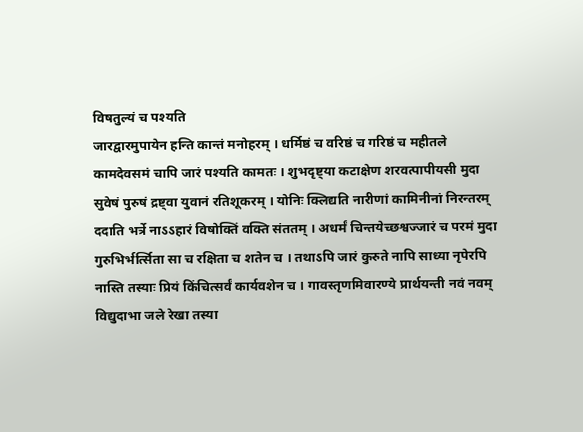विषतुल्यं च पश्यति
जारद्वारमुपायेन हन्ति कान्तं मनोहरम् । धर्मिष्ठं च वरिष्ठं च गरिष्ठं च महीतले
कामदेवसमं चापि जारं पश्यति कामतः । शुभदृष्ट्या कटाक्षेण शरवत्पापीयसी मुदा
सुवेषं पुरुषं द्रष्ट्वा युवानं रतिशूकरम् । योनिः क्लिद्यति नारीणां कामिनीनां निरन्तरम्
ददाति भर्त्रे नाऽऽहारं विषोक्तिं वक्ति संततम् । अधर्मं चिन्तयेच्छश्वज्जारं च परमं मुदा
गुरुभिर्भर्त्सिता सा च रक्षिता च शतेन च । तथाऽपि जारं कुरुते नापि साध्या नृपेरपि
नास्ति तस्याः प्रियं किंचित्सर्वं कार्यवशेन च । गावस्तृणमिवारण्ये प्रार्थयन्ती नवं नवम्
विद्युदाभा जले रेखा तस्या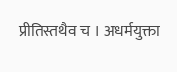प्रीतिस्तथैव च । अधर्मयुक्ता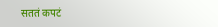सततं कपटं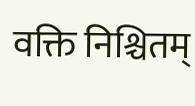वक्ति निश्चितम्